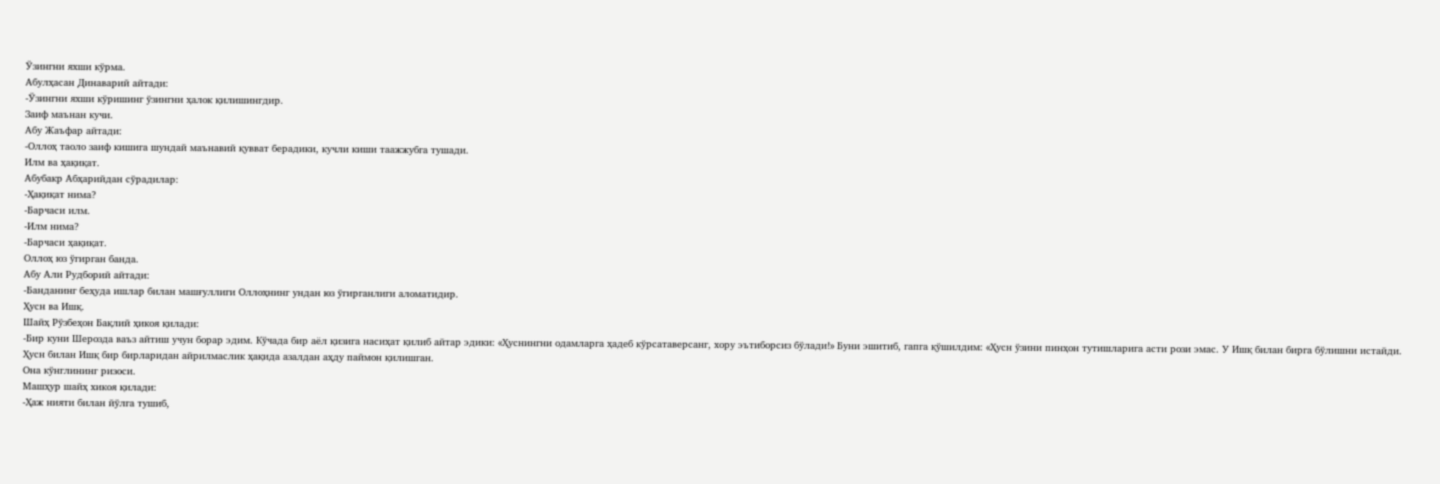Ўзингни яхши кўрма.
Абулҳасан Динаварий айтади:
-Ўзингни яхши кўришинг ўзингни ҳалок қилишингдир.
Заиф маънан кучи.
Абу Жаъфар айтади:
-Оллоҳ таоло заиф кишига шундай маънавий қувват берадики, кучли киши таажжубга тушади.
Илм ва ҳақиқат.
Абубакр Абҳарийдан сўрадилар:
-Ҳақиқат нима?
-Барчаси илм.
-Илм нима?
-Барчаси ҳақиқат.
Оллоҳ юз ўгирган банда.
Абу Али Рудборий айтади:
-Банданинг беҳуда ишлар билан машғуллиги Оллоҳнинг ундан юз ўгирганлиги аломатидир.
Ҳусн ва Ишқ.
Шайҳ Рўзбеҳон Бақлий ҳикоя қилади:
-Бир куни Шерозда ваъз айтиш учун борар эдим. Кўчада бир аёл қизига насиҳат қилиб айтар эдики: «Ҳуснингни одамларга ҳадеб кўрсатаверсанг, хору эътиборсиз бўлади!» Буни эшитиб, гапга қўшилдим: «Ҳусн ўзини пинҳон тутишларига асти рози эмас. У Ишқ билан бирга бўлишни истайди. Ҳусн билан Ишқ бир бирларидан айрилмаслик ҳақида азалдан аҳду паймон қилишган.
Она кўнглининг ризоси.
Машҳур шайҳ хикоя қилади:
-Ҳаж нияти билан йўлга тушиб,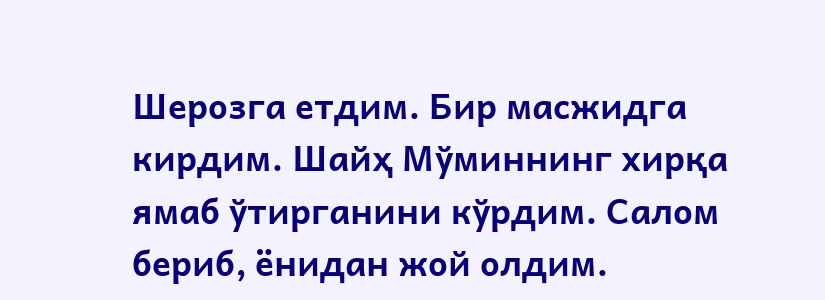Шерозга етдим. Бир масжидга кирдим. Шайҳ Мўминнинг хирқа ямаб ўтирганини кўрдим. Салом бериб, ёнидан жой олдим.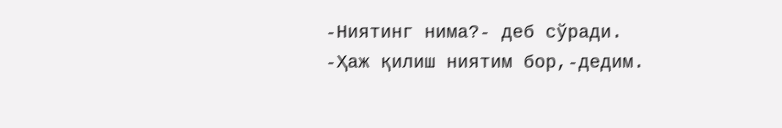-Ниятинг нима?- деб сўради.
-Ҳаж қилиш ниятим бор,-дедим.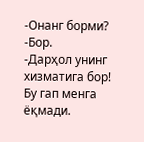-Онанг борми?
-Бор.
-Дарҳол унинг хизматига бор!
Бу гап менга ёқмади.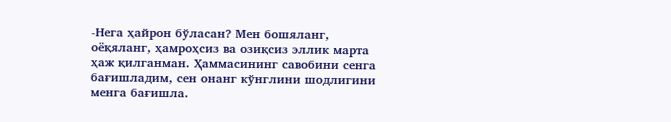-Нега ҳайрон бўласан? Мен бошяланг, оёқяланг, ҳамроҳсиз ва озиқсиз эллик марта ҳаж қилганман. Ҳаммасининг савобини сенга бағишладим, сен онанг кўнглини шодлигини менга бағишла.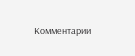Комментарии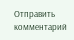Отправить комментарий